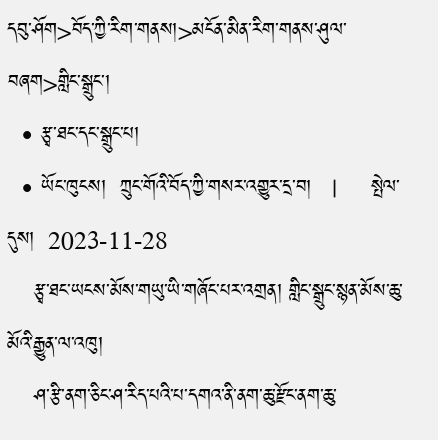དབུ་ཤོག>བོད་ཀྱི་རིག་གནས།>མངོན་མིན་རིག་གནས་ཤུལ་བཞག>གླིང་སྒྲུང་།
  • རྩྭ་ཐང་དང་སྒྲུང་པ།
  • ཡོང་ཁུངས།  ཀྲུང་གོའི་བོད་ཀྱི་གསར་འགྱུར་དྲ་བ།   |     སྤེལ་དུས།  2023-11-28
    རྩྭ་ཐང་ཡངས་མོས་གཡུ་ཡི་གཞོང་པར་འགྲན། གླིང་སྒྲུང་སྙན་མོས་ཆུ་མོའི་རྒྱུན་ལ་འཁུ།
    ཤ་རྩི་ནག་ཅིང་ཤ་རིད་པའི་པ་དགའ་ནི་ནག་ཆུ་རྫོང་ནག་ཆུ་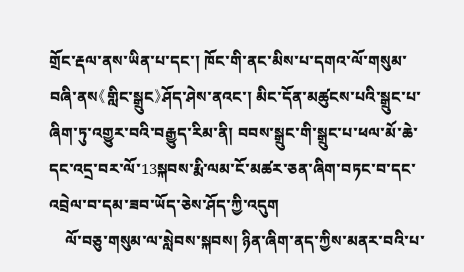གྲོང་རྡལ་ནས་ཡིན་པ་དང་། ཁོང་གི་ནང་མིས་པ་དགའ་ལོ་གསུམ་བཞི་ནས《གླིང་སྒྲུང》ཤོད་ཤེས་ནའང་། མིང་དོན་མཚུངས་པའི་སྒྲུང་པ་ཞིག་ཏུ་འགྱུར་བའི་བརྒྱུད་རིམ་ནི། བབས་སྒྲུང་གི་སྒྲུང་པ་ཕལ་མོ་ཆེ་དང་འདྲ་བར་ལོ་13སྐབས་རྨི་ལམ་ངོ་མཚར་ཅན་ཞིག་བཏང་བ་དང་འབྲེལ་བ་དམ་ཟབ་ཡོད་ཅེས་ཤོད་ཀྱི་འདུག
    ལོ་བཅུ་གསུམ་ལ་སླེབས་སྐབས། ཉིན་ཞིག་ནད་ཀྱིས་མནར་བའི་པ་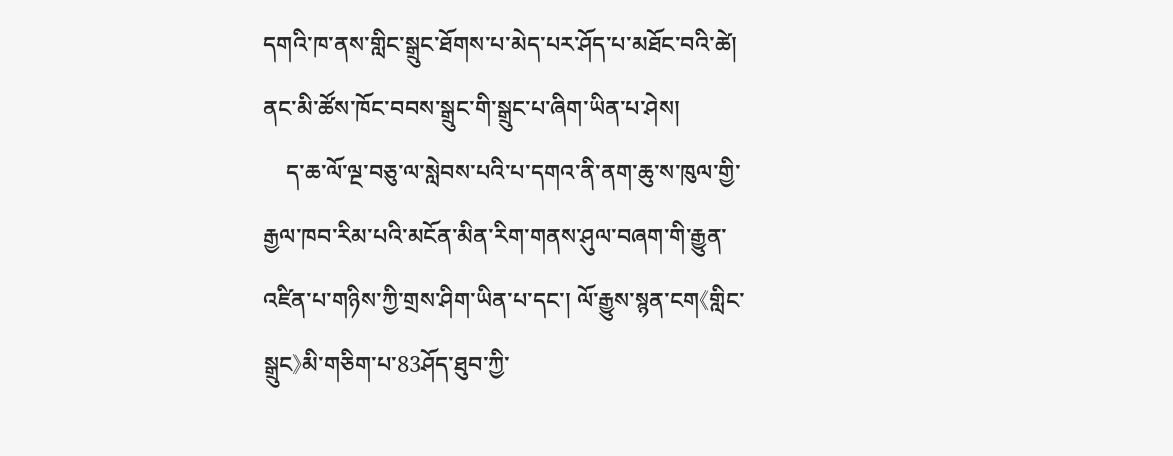དགའི་ཁ་ནས་གླིང་སྒྲུང་ཐོགས་པ་མེད་པར་ཤོད་པ་མཐོང་བའི་ཚེ། ནང་མི་ཚོས་ཁོང་བབས་སྒྲུང་གི་སྒྲུང་པ་ཞིག་ཡིན་པ་ཤེས།
    ད་ཆ་ལོ་ལྔ་བཅུ་ལ་སླེབས་པའི་པ་དགའ་ནི་ནག་ཆུ་ས་ཁུལ་གྱི་རྒྱལ་ཁབ་རིམ་པའི་མངོན་མིན་རིག་གནས་ཤུལ་བཞག་གི་རྒྱུན་འཛིན་པ་གཉིས་ཀྱི་གྲས་ཤིག་ཡིན་པ་དང་། ལོ་རྒྱུས་སྙན་ངག《གླིང་སྒྲུང》མི་གཅིག་པ་83ཤོད་ཐུབ་ཀྱི་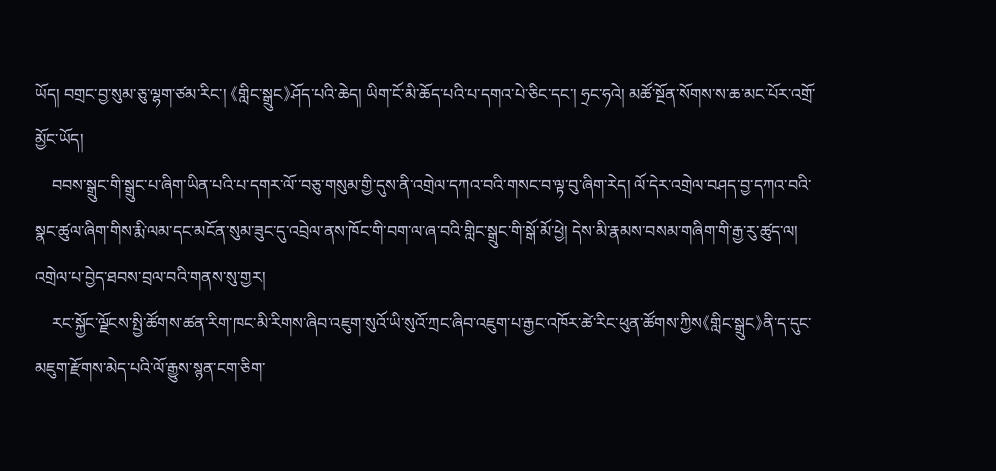ཡོད། བགྲང་བྱ་སུམ་ཅུ་ལྷག་ཙམ་རིང་། 《གླིང་སྒྲུང》ཤོད་པའི་ཆེད། ཡིག་ངོ་མི་ཆོད་པའི་པ་དགའ་པེ་ཅིང་དང་། ཧྲང་ཧའེ། མཚོ་སྔོན་སོགས་ས་ཆ་མང་པོར་འགྲོ་མྱོང་ཡོད།
    བབས་སྒྲུང་གི་སྒྲུང་པ་ཞིག་ཡིན་པའི་པ་དགར་ལོ་་བཅུ་གསུམ་གྱི་དུས་ནི་འགྲེལ་དཀའ་བའི་གསང་བ་ལྟ་བུ་ཞིག་རེད། ལོ་དེར་འགྲེལ་བཤད་བྱ་དཀའ་བའི་སྣང་ཚུལ་ཞིག་གིས་རྨི་ལམ་དང་མངོན་སུམ་ཟུང་དུ་འབྲེལ་ནས་ཁོང་གི་བག་ལ་ཞ་བའི་གླིང་སྒྲུང་གི་སྒོ་མོ་ཕྱེ། དེས་མི་རྣམས་བསམ་གཞིག་གི་རྒྱ་རུ་ཚུད་ལ། འགྲེལ་པ་བྱེད་ཐབས་བྲལ་བའི་གནས་སུ་གྱར།
    རང་སྐྱོང་ལྗོངས་སྤྱི་ཚོགས་ཚན་རིག་ཁང་མི་རིགས་ཞིབ་འཇུག་སུའོ་ཡི་སུའོ་ཀྲང་ཞིབ་འཇུག་པ་རྒྱང་འཁོར་ཚེ་རིང་ཕུན་ཚོགས་ཀྱིས《གླིང་སྒྲུང》ནི་ད་དུང་མཇུག་རྫོགས་མེད་པའི་ལོ་རྒྱུས་སྙན་ངག་ཅིག་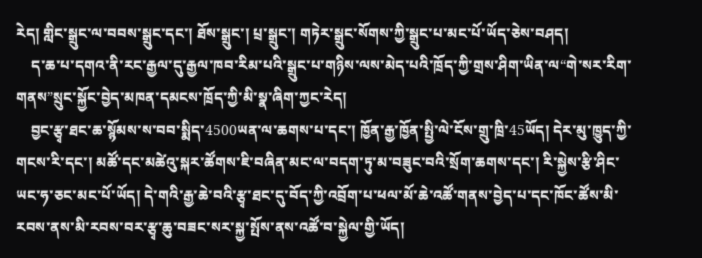རེད། གླིང་སྒྲུང་ལ་བབས་སྒྲུང་དང་། ཐོས་སྒྲུང་། པྲ་སྒྲུང་། གཏེར་སྒྲུང་སོགས་ཀྱི་སྒྲུང་པ་མང་པོ་ཡོད་ཅེས་བཤད།
    ད་ཆ་པ་དགའ་ནི་རང་རྒྱལ་དུ་རྒྱལ་ཁབ་རིམ་པའི་སྒྲུང་པ་གཉིས་ལས་མེད་པའི་ཁྲོད་ཀྱི་གྲས་ཤིག་ཡིན་ལ“གེ་སར་རིག་གནས”སྲུང་སྐྱོང་བྱེད་མཁན་དམངས་ཁྲོད་ཀྱི་མི་སྣ་ཞིག་ཀྱང་རེད།
    བྱང་རྩྭ་ཐང་ཆ་སྙོམས་ས་བབ་སྨིད་4500ཡན་ལ་ཆགས་པ་དང་། ཁྱོན་རྒྱ་ཁྱོན་སྤྱི་ལེ་ངོས་གྲུ་ཁྲི་45ཡོད། དེར་མུ་ཁྱུད་ཀྱི་གངས་རི་དང་། མཚོ་དང་མཚེའུ་སྐར་ཚོགས་ཇི་བཞིན་མང་ལ་བདག་ཏུ་མ་བཟུང་བའི་སྲོག་ཆགས་དང་། རི་སྐྱེས་རྩི་ཤིང་ཡང་ཧ་ཅང་མང་པོ་ཡོད། དེ་གའི་རྒྱ་ཆེ་བའི་རྩྭ་ཐང་དུ་བོད་ཀྱི་འབྲོག་པ་ཕལ་མོ་ཆེ་འཚོ་གནས་བྱེད་པ་དང་ཁོང་ཚོས་མི་རབས་ནས་མི་རབས་བར་རྩྭ་ཆུ་བཟང་སར་སྐྱ་སྤོས་ནས་འཚོ་བ་སྐྱེལ་གྱི་ཡོད།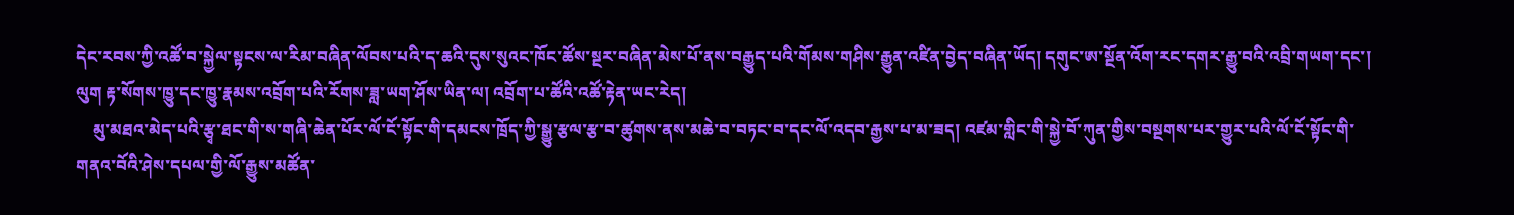དེང་རབས་ཀྱི་འཚོ་བ་སྐྱེལ་སྟངས་ལ་རིམ་བཞིན་ལོབས་པའི་ད་ཆའི་དུས་སུའང་ཁོང་ཚོས་སྔར་བཞིན་མེས་པོ་ནས་བརྒྱུད་པའི་གོམས་གཤིས་རྒྱུན་འཛིན་བྱེད་བཞིན་ཡོད། དགུང་ཨ་སྔོན་འོག་རང་དགར་རྒྱུ་བའི་འབྲི་གཡག་དང་། ལུག རྟ་སོགས་ཁྱུ་དང་ཁྱུ་རྣམས་འབྲོག་པའི་རོགས་ཟླ་ཡག་ཤོས་ཡིན་ལ། འབྲོག་པ་ཚོའི་འཚོ་རྟེན་ཡང་རེད།
    མུ་མཐའ་མེད་པའི་རྩྭ་ཐང་གི་ས་གཞི་ཆེན་པོར་ལོ་ངོ་སྟོང་གི་དམངས་ཁྲོད་ཀྱི་སྒྱུ་རྩལ་རྩ་བ་ཚུགས་ནས་མཆེ་བ་བཏང་བ་དང་ལོ་འདབ་རྒྱས་པ་མ་ཟད། འཛམ་གླིང་གི་སྐྱེ་བོ་ཀུན་གྱིས་བསྔགས་པར་གྱུར་པའི་ལོ་ངོ་སྟོང་གི་གནའ་བོའི་ཤེས་དཔལ་གྱི་ལོ་རྒྱུས་མཚོན་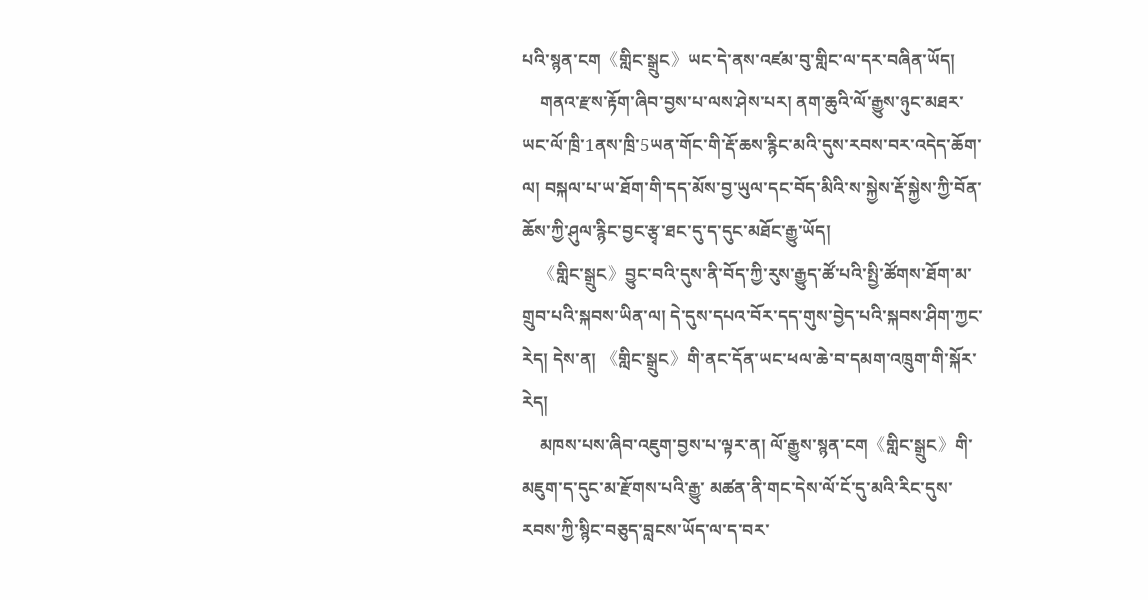པའི་སྙན་ངག《གླིང་སྒྲུང》ཡང་དེ་ནས་འཛམ་བུ་གླིང་ལ་དར་བཞིན་ཡོད།
    གནའ་རྫས་རྟོག་ཞིབ་བྱས་པ་ལས་ཤེས་པར། ནག་ཆུའི་ལོ་རྒྱུས་ཉུང་མཐར་ཡང་ལོ་ཁྲི་1ནས་ཁྲི་5ཡན་གོང་གི་རྡོ་ཆས་རྙིང་མའི་དུས་རབས་བར་འདེད་ཆོག་ལ། བསྐལ་པ་ཡ་ཐོག་གི་དད་མོས་བྱ་ཡུལ་དང་བོད་མིའི་ས་སྐྱེས་རྡོ་སྐྱེས་ཀྱི་བོན་ཆོས་ཀྱི་ཤུལ་རྙིང་བྱང་རྩྭ་ཐང་དུ་ད་དུང་མཐོང་རྒྱུ་ཡོད།
    《གླིང་སྒྲུང》བྱུང་བའི་དུས་ནི་བོད་ཀྱི་རུས་རྒྱུད་ཚོ་པའི་སྤྱི་ཚོགས་ཐོག་མ་གྲུབ་པའི་སྐབས་ཡིན་ལ། དེ་དུས་དཔའ་བོར་དད་གུས་བྱེད་པའི་སྐབས་ཤིག་ཀྱང་རེད། དེས་ན། 《གླིང་སྒྲུང》གི་ནང་དོན་ཡང་ཕལ་ཆེ་བ་དམག་འཁྲུག་གི་སྐོར་རེད།
    མཁས་པས་ཞིབ་འཇུག་བྱས་པ་ལྟར་ན། ལོ་རྒྱུས་སྙན་ངག《གླིང་སྒྲུང》གི་མཇུག་ད་དུང་མ་རྫོགས་པའི་རྒྱུ་ མཚན་ནི་གང་དེས་ལོ་ངོ་དུ་མའི་རིང་དུས་རབས་ཀྱི་སྙིང་བཅུད་བླངས་ཡོད་ལ་ད་བར་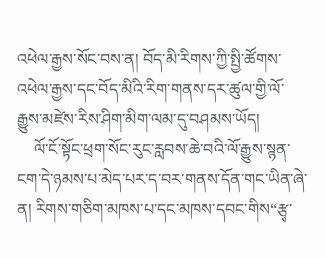འཕེལ་རྒྱས་སོང་བས་ན། བོད་མི་རིགས་ཀྱི་སྤྱི་ཚོགས་འཕེལ་རྒྱས་དང་བོད་མིའི་རིག་གནས་དར་ཚུལ་གྱི་ལོ་རྒྱུས་མཛེས་རིས་ཤིག་མིག་ལམ་དུ་བཤམས་ཡོད།
    ལོ་ངོ་སྟོང་ཕྲག་སོང་རུང་རླབས་ཆེ་བའི་ལོ་རྒྱུས་སྙན་ངག་དེ་ཉམས་པ་མེད་པར་ད་བར་གནས་དོན་གང་ཡིན་ཞེ་ན། རིགས་གཅིག་མཁས་པ་དང་མཁས་དབང་གིས“རྩྭ་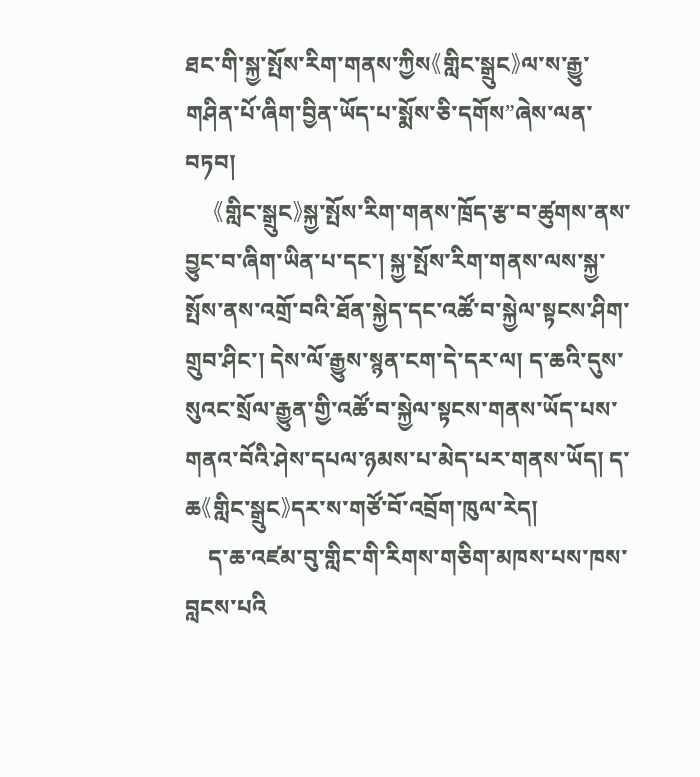ཐང་གི་སྐྱ་སྤོས་རིག་གནས་ཀྱིས《གླིང་སྒྲུང》ལ་ས་རྒྱུ་གཤིན་པོ་ཞིག་བྱིན་ཡོད་པ་སྨོས་ཅི་དགོས”ཞེས་ལན་བཏབ།
    《གླིང་སྒྲུང》སྐྱ་སྤོས་རིག་གནས་ཁྲོད་རྩ་བ་ཚུགས་ནས་བྱུང་བ་ཞིག་ཡིན་པ་དང་། སྐྱ་སྤོས་རིག་གནས་ལས་སྐྱ་སྤོས་ནས་འགྲོ་བའི་ཐོན་སྐྱེད་དང་འཚོ་བ་སྐྱེལ་སྟངས་ཤིག་གྲུབ་ཤིང་། དེས་ལོ་རྒྱུས་སྙན་ངག་དེ་དར་ལ། ད་ཆའི་དུས་སུའང་སྲོལ་རྒྱུན་གྱི་འཚོ་བ་སྐྱེལ་སྟངས་གནས་ཡོད་པས་གནའ་བོའི་ཤེས་དཔལ་ཉམས་པ་མེད་པར་གནས་ཡོད། ད་ཆ《གླིང་སྒྲུང》དར་ས་གཙོ་བོ་འབྲོག་ཁུལ་རེད།
    ད་ཆ་འཛམ་བུ་གླིང་གི་རིགས་གཅིག་མཁས་པས་ཁས་བླངས་པའི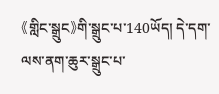《གླིང་སྒྲུང》གི་སྒྲུང་པ་140ཡོད། དེ་དག་ལས་ནག་ཆུར་སྒྲུང་པ་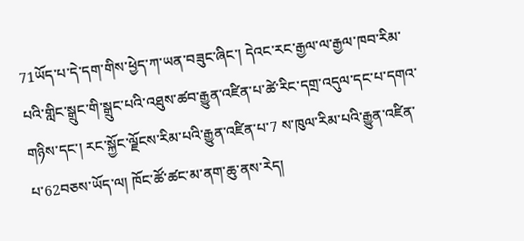71ཡོད་པ་དེ་དག་གིས་ཕྱེད་ཀ་ཡན་བཟུང་ཞིང་། དེའང་རང་རྒྱལ་ལ་རྒྱལ་ཁབ་རིམ་པའི་གླིང་སྒྲུང་གི་སྒྲུང་པའི་འཐུས་ཚབ་རྒྱུན་འཛིན་པ་ཚེ་རིང་དགྲ་འདུལ་དང་པ་དགའ་གཉིས་དང་། རང་སྐྱོང་ལྗོངས་རིམ་པའི་རྒྱུན་འཛིན་པ་7 ས་ཁུལ་རིམ་པའི་རྒྱུན་འཛིན་པ་62བཅས་ཡོད་ལ། ཁོང་ཚོ་ཚང་མ་ནག་ཆུ་ནས་རེད།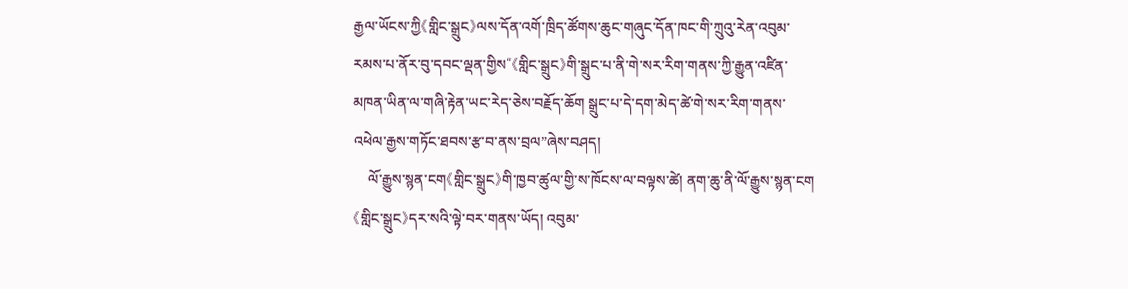རྒྱལ་ཡོངས་ཀྱི《གླིང་སྒྲུང》ལས་དོན་འགོ་ཁྲིད་ཚོགས་ཆུང་གཞུང་དོན་ཁང་གི་ཀྲུའུ་རེན་འབུམ་རམས་པ་ནོར་བུ་དབང་ལྡན་གྱིས“《གླིང་སྒྲུང》གི་སྒྲུང་པ་ནི་གེ་སར་རིག་གནས་ཀྱི་རྒྱུན་འཛིན་མཁན་ཡིན་ལ་གཞི་རྟེན་ཡང་རེད་ཅེས་བརྗོད་ཆོག སྒྲུང་པ་དེ་དག་མེད་ཚེ་གེ་སར་རིག་གནས་འཕེལ་རྒྱས་གཏོང་ཐབས་རྩ་བ་ནས་བྲལ”ཞེས་བཤད།
    ལོ་རྒྱུས་སྙན་ངག《གླིང་སྒྲུང》གི་ཁྱབ་ཚུལ་གྱི་ས་ཁོངས་ལ་བལྟས་ཚེ། ནག་ཆུ་ནི་ལོ་རྒྱུས་སྙན་ངག《གླིང་སྒྲུང》དར་སའི་ལྟེ་བར་གནས་ཡོད། འབུམ་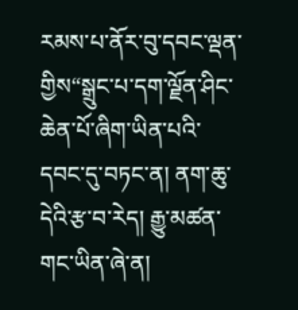རམས་པ་ནོར་བུ་དབང་ལྡན་གྱིས“སྒྲུང་པ་དག་ལྗོན་ཤིང་ཆེན་པོ་ཞིག་ཡིན་པའི་དབང་དུ་བཏང་ན། ནག་ཆུ་དེའི་རྩ་བ་རེད། རྒྱུ་མཚན་གང་ཡིན་ཞེ་ན།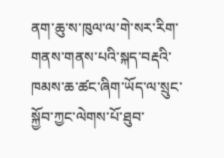ནག་ཆུ་ས་ཁུལ་ལ་གེ་སར་རིག་གནས་གནས་པའི་སྐད་བརྡའི་ཁམས་ཆ་ཚང་ཞིག་ཡོད་ལ་སྲུང་སྐྱོབ་ཀྱང་ལེགས་པོ་ཐུབ་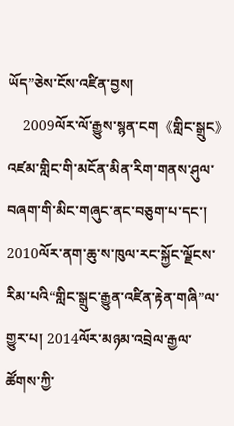ཡོད”ཅེས་ངོས་འཛིན་བྱས།
    2009ལོར་ལོ་རྒྱུས་སྙན་ངག《གླིང་སྒྲུང》འཛམ་གླིང་གི་མངོན་མིན་རིག་གནས་ཤུལ་བཞག་གི་མིང་གཞུང་ནང་བཅུག་པ་དང་། 2010ལོར་ནག་ཆུ་ས་ཁུལ་རང་སྐྱོང་ལྗོངས་རིམ་པའི“གླིང་སྒྲུང་རྒྱུན་འཛིན་རྟེན་གཞི”ལ་གྱུར་པ། 2014ལོར་མཉམ་འབྲེལ་རྒྱལ་ཚོགས་ཀྱི་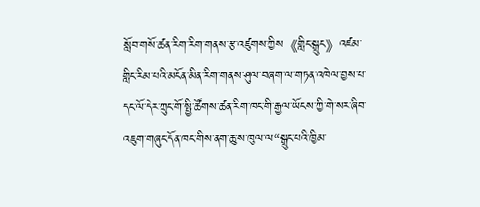སློབ་གསོ་ཚན་རིག་རིག་གནས་རྩ་འཛུགས་ཀྱིས《གླིང་སྒྲུང》འཛམ་གླིང་རིམ་པའི་མངོན་མིན་རིག་གནས་ཤུལ་བཞག་ལ་གཏན་འཁེལ་བྱས་པ་དང་ལོ་དེར་ཀྲུང་གོ་སྤྱི་ཚོགས་ཚན་རིག་ཁང་གི་རྒྱལ་ཡོངས་ཀྱི་གེ་སར་ཞིབ་འཇུག་གཞུང་དོན་ཁང་གིས་ནག་ཆུ་ས་ཁུལ་ལ“སྒྲུང་པའི་ཁྱིམ་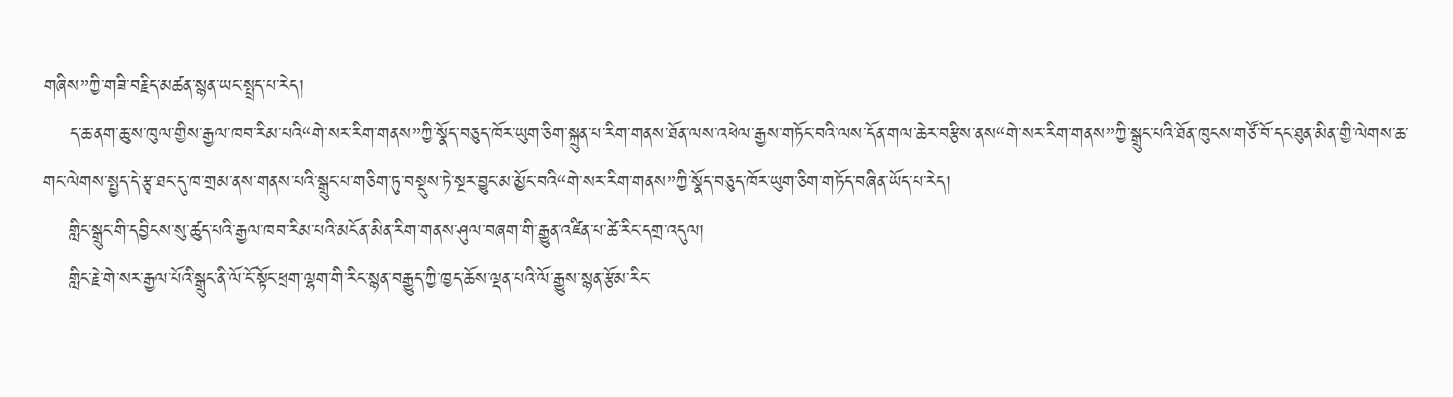གཞིས”ཀྱི་གཟི་བརྗིད་མཚན་སྙན་ཡང་སྤྲད་པ་རེད།
    ད་ཆ་ནག་ཆུ་ས་ཁུལ་གྱིས་རྒྱལ་ཁབ་རིམ་པའི“གེ་སར་རིག་གནས”ཀྱི་སྣོད་བཅུད་ཁོར་ཡུག་ཅིག་སྐྲུན་པ་རིག་གནས་ཐོན་ལས་འཕེལ་རྒྱས་གཏོང་བའི་ལས་དོན་གལ་ཆེར་བརྩིས་ནས“གེ་སར་རིག་གནས”ཀྱི་སྒྲུང་པའི་ཐོན་ཁུངས་གཙོ་བོ་དང་ཐུན་མིན་གྱི་ལེགས་ཆ་གང་ལེགས་སྤྱད་དེ་རྩྭ་ཐང་དུ་ཁ་གྲམ་ནས་གནས་པའི་སྒྲུང་པ་གཅིག་ཏུ་བསྡུས་ཏེ་སྔར་བྱུང་མ་མྱོང་བའི“གེ་སར་རིག་གནས”ཀྱི་སྣོད་བཅུད་ཁོར་ཡུག་ཅིག་གཏོད་བཞིན་ཡོད་པ་རེད།
    གླིང་སྒྲུང་གི་དབྱིངས་སུ་ཚུད་པའི་རྒྱལ་ཁབ་རིམ་པའི་མངོན་མིན་རིག་གནས་ཤུལ་བཞག་གི་རྒྱུན་འཛིན་པ་ཚེ་རིང་དགྲ་འདུལ།
    གླིང་རྗེ་གེ་སར་རྒྱལ་པོའི་སྒྲུང་ནི་ལོ་ངོ་སྟོང་ཕྲག་ལྷག་གི་རིང་སྙན་བརྒྱུད་ཀྱི་ཁྱད་ཆོས་ལྡན་པའི་ལོ་རྒྱུས་སྙན་རྩོམ་རིང་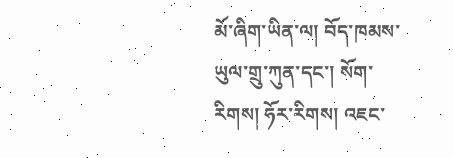མོ་ཞིག་ཡིན་ལ། བོད་ཁམས་ཡུལ་གྲུ་ཀུན་དང་། སོག་རིགས། ཧོར་རིགས། འཇང་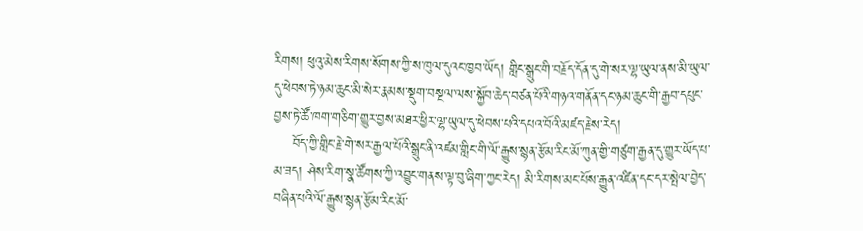རིགས། ཕུའུ་མེས་རིགས་སོགས་ཀྱི་ས་ཁུལ་དུའང་ཁྱབ་ཡོད། གླིང་སྒྲུང་གི་བརྗོད་དོན་དུ་གེ་སར་ལྷ་ཡུལ་ནས་མི་ཡུལ་དུ་ཕེབས་ཏེ་ཉམ་ཆུང་མི་སེར་རྣམས་སྡུག་བསྔལ་ལས་སྐྱོབ་ཆེད་བཙན་པོའི་གཉའ་གནོན་དང་ཉམ་ཆུང་གི་རྒྱབ་དཔུང་བྱས་ཏེ་ཚོ་ཁག་གཅིག་གྱུར་བྱས་མཐར་ཕྱིར་ལྷ་ཡུལ་དུ་ཕེབས་པའི་དཔའ་བོའི་མཛད་རྗེས་རེད།
    བོད་ཀྱི་གླིང་རྗེ་གེ་སར་རྒྱལ་པོའི་སྒྲུང་ནི་འཛམ་གླིང་གི་ལོ་རྒྱུས་སྙན་རྩོམ་རིང་མོ་ཀུན་གྱི་གཙུག་རྒྱན་དུ་གྱུར་ཡོད་པ་མ་ཟད། ཤེས་རིག་སྣ་ཚོགས་ཀྱི་འབྱུང་གནས་ལྟ་བུ་ཞིག་ཀྱང་རེད། མི་རིགས་མང་པོས་རྒྱུན་འཛིན་དང་དར་སྤེལ་བྱེད་བཞིན་པའི་ལོ་རྒྱུས་སྙན་རྩོམ་རིང་མོ་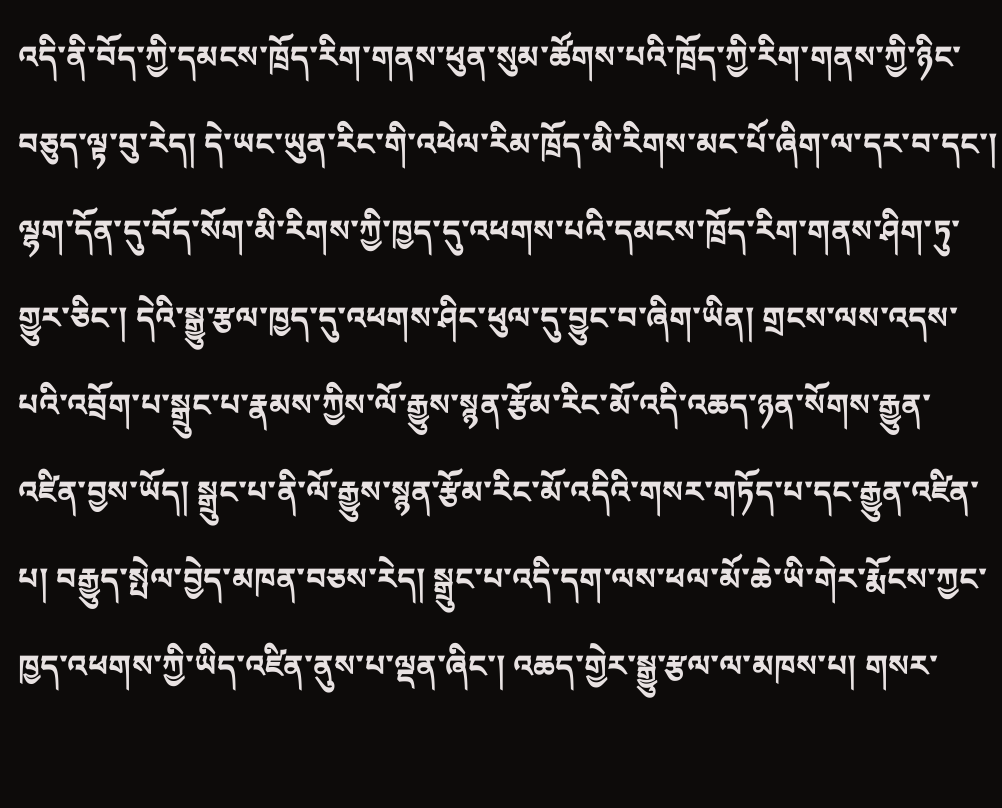འདི་ནི་བོད་ཀྱི་དམངས་ཁྲོད་རིག་གནས་ཕུན་སུམ་ཚོགས་པའི་ཁྲོད་ཀྱི་རིག་གནས་ཀྱི་ཉིང་བཅུད་ལྟ་བུ་རེད། དེ་ཡང་ཡུན་རིང་གི་འཕེལ་རིམ་ཁྲོད་མི་རིགས་མང་པོ་ཞིག་ལ་དར་བ་དང་། ལྷག་དོན་དུ་བོད་སོག་མི་རིགས་ཀྱི་ཁྱད་དུ་འཕགས་པའི་དམངས་ཁྲོད་རིག་གནས་ཤིག་ཏུ་གྱུར་ཅིང་། དེའི་སྒྱུ་རྩལ་ཁྱད་དུ་འཕགས་ཤིང་ཕུལ་དུ་བྱུང་བ་ཞིག་ཡིན། གྲངས་ལས་འདས་པའི་འབྲོག་པ་སྒྲུང་པ་རྣམས་ཀྱིས་ལོ་རྒྱུས་སྙན་རྩོམ་རིང་མོ་འདི་འཆད་ཉན་སོགས་རྒྱུན་འཛིན་བྱས་ཡོད། སྒྲུང་པ་ནི་ལོ་རྒྱུས་སྙན་རྩོམ་རིང་མོ་འདིའི་གསར་གཏོད་པ་དང་རྒྱུན་འཛིན་པ། བརྒྱུད་སྤེལ་བྱེད་མཁན་བཅས་རེད། སྒྲུང་པ་འདི་དག་ལས་ཕལ་མོ་ཆེ་ཡི་གེར་རྨོངས་ཀྱང་ཁྱད་འཕགས་ཀྱི་ཡིད་འཛིན་ནུས་པ་ལྡན་ཞིང་། འཆད་གྱེར་སྒྱུ་རྩལ་ལ་མཁས་པ། གསར་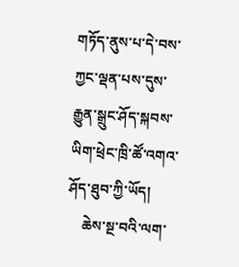གཏོད་ནུས་པ་དེ་བས་ཀྱང་ལྡན་པས་དུས་རྒྱུན་སྒྲུང་ཤོད་སྐབས་ཡིག་ཕྲེང་ཁྲི་ཚོ་འགའ་ཤོད་ཐུབ་ཀྱི་ཡོད།
    ཆེས་སྔ་བའི་ལག་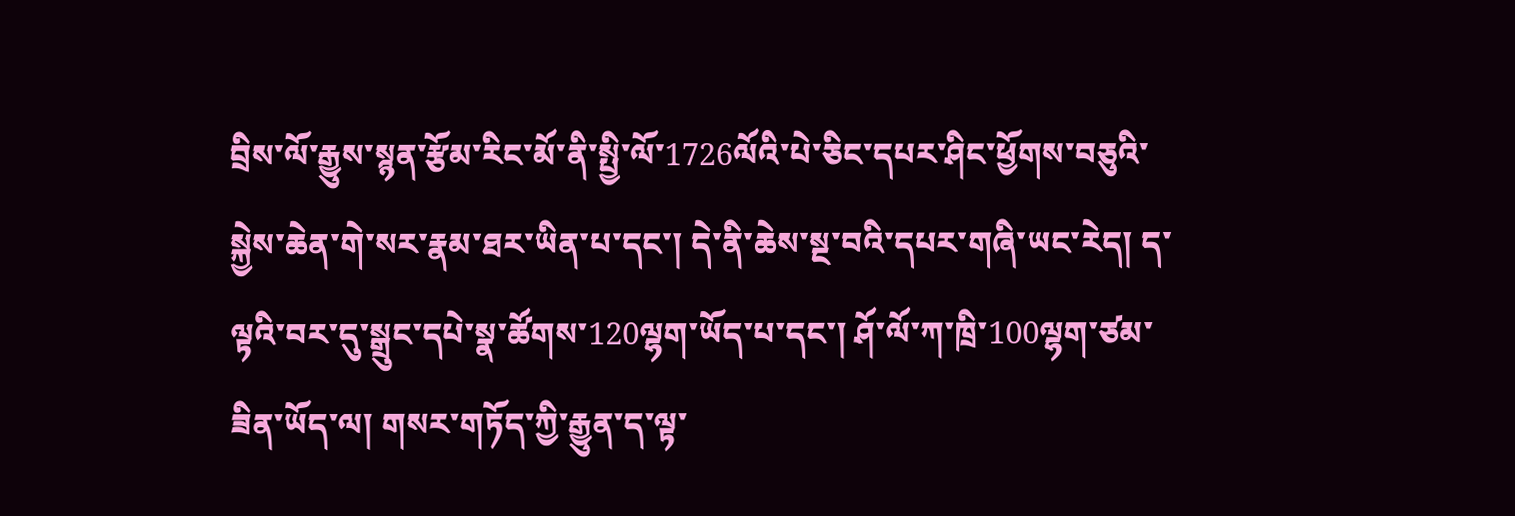བྲིས་ལོ་རྒྱུས་སྙན་རྩོམ་རིང་མོ་ནི་སྤྱི་ལོ་1726ལོའི་པེ་ཅིང་དཔར་ཤིང་ཕྱོགས་བཅུའི་སྐྱེས་ཆེན་གེ་སར་རྣམ་ཐར་ཡིན་པ་དང་། དེ་ནི་ཆེས་སྔ་བའི་དཔར་གཞི་ཡང་རེད། ད་ལྟའི་བར་དུ་སྒྲུང་དཔེ་སྣ་ཚོགས་120ལྷག་ཡོད་པ་དང་། ཤོ་ལོ་ཀ་ཁྲི་100ལྷག་ཙམ་ཟིན་ཡོད་ལ། གསར་གཏོད་ཀྱི་རྒྱུན་ད་ལྟ་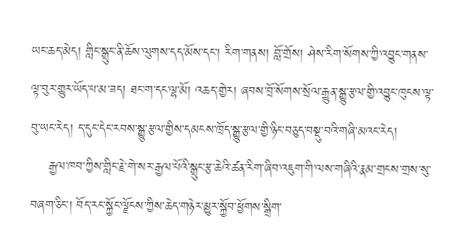ཡང་ཆད་མེད། གླིང་སྒྲུང་ནི་ཆོས་ལུགས་དད་མོས་དང་། རིག་གནས། བློ་གྲོས། ཤེས་རིག་སོགས་ཀྱི་འབྱུང་གནས་ལྟ་བུར་གྱུར་ཡོད་པ་མ་ཟད། ཐང་ག་དང་ལྷ་མོ། འཆད་གྱེར། ཞབས་བྲོ་སོགས་སྲོལ་རྒྱུན་སྒྱུ་རྩལ་གྱི་འབྱུང་ཁུངས་ལྟ་བུ་ཡང་རེད། ད་དུང་དེང་རབས་སྒྱུ་རྩལ་གྱིས་དམངས་ཁྲོད་སྒྱུ་རྩལ་གྱི་ཉིང་བཅུད་བསྡུ་བའི་གཞི་མའང་རེད།
    རྒྱལ་ཁབ་ཀྱིས་གླིང་རྗེ་གེ་སར་རྒྱལ་པོའི་སྒྲུང་རྩ་ཆེའི་ཚན་རིག་ཞིབ་འཇུག་གི་ལས་གཞིའི་རྣམ་གྲངས་གྲས་སུ་བཞག་ཅིང་། བོད་རང་སྐྱོང་ལྗོངས་ཀྱིས་ཆེད་གཉེར་མྱུར་སྐྱོབ་ཕྱོགས་སྒྲིག་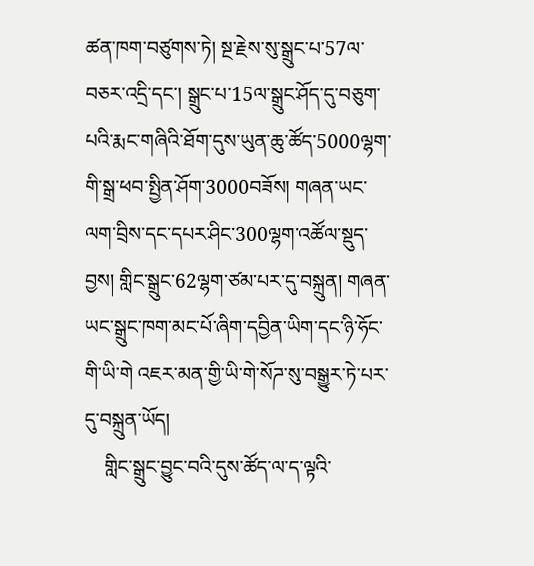ཚན་ཁག་བཙུགས་ཏེ། སྔ་རྗེས་སུ་སྒྲུང་པ་57ལ་བཅར་འདྲི་དང་། སྒྲུང་པ་15ལ་སྒྲུང་ཤོད་དུ་བཅུག་པའི་རྨང་གཞིའི་ཐོག་དུས་ཡུན་ཆུ་ཚོད་5000ལྷག་གི་སྒྲ་ཕབ་སྤྱིན་ཤོག་3000བཟོས། གཞན་ཡང་ལག་བྲིས་དང་དཔར་ཤིང་300ལྷག་འཚོལ་སྡུད་བྱས། གླིང་སྒྲུང་62ལྷག་ཙམ་པར་དུ་བསྐྲུན། གཞན་ཡང་སྒྲུང་ཁག་མང་པོ་ཞིག་དབྱིན་ཡིག་དང་ཉི་ཧོང་གི་ཡི་གེ འཇར་མན་གྱི་ཡི་གེ་སོཌ་སུ་བསྒྱུར་ཏེ་པར་དུ་བསྐྲུན་ཡོད།
    གླིང་སྒྲུང་བྱུང་བའི་དུས་ཚོད་ལ་ད་ལྟའི་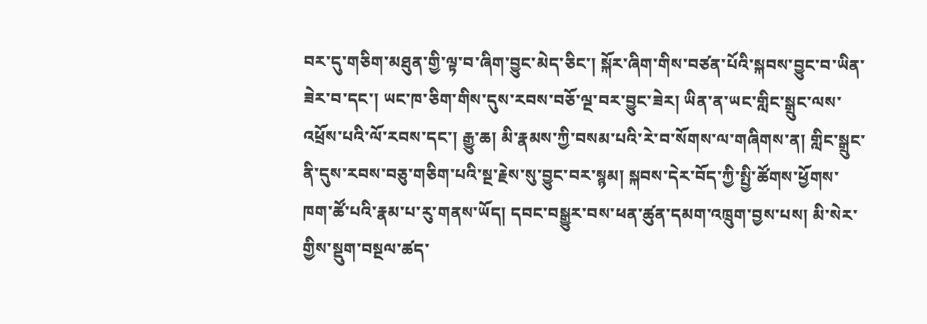བར་དུ་གཅིག་མཐུན་གྱི་ལྟ་བ་ཞིག་བྱུང་མེད་ཅིང་། སྐོར་ཞིག་གིས་བཙན་པོའི་སྐབས་བྱུང་བ་ཡིན་ཟེར་བ་དང་། ཡང་ཁ་ཅིག་གིས་དུས་རབས་བཅོ་ལྔ་བར་བྱུང་ཟེར། ཡིན་ན་ཡང་གླིང་སྒྲུང་ལས་འཕྲོས་པའི་ལོ་རབས་དང་། རྒྱུ་ཆ། མི་རྣམས་ཀྱི་བསམ་པའི་རེ་བ་སོགས་ལ་གཞིགས་ན། གླིང་སྒྲུང་ནི་དུས་རབས་བཅུ་གཅིག་པའི་སྔ་རྗེས་སུ་བྱུང་བར་སྙམ། སྐབས་དེར་བོད་ཀྱི་སྤྱི་ཚོགས་ཕྱོགས་ཁག་ཚོ་པའི་རྣམ་པ་རུ་གནས་ཡོད། དབང་བསྒྱུར་བས་ཕན་ཚུན་དམག་འཁྲུག་བྱས་པས། མི་སེར་གྱིས་སྡུག་བསྔལ་ཚད་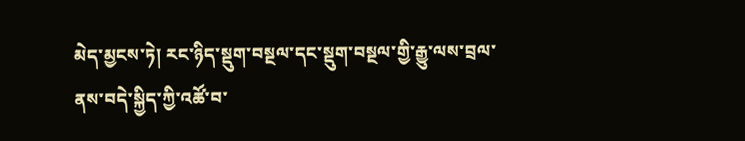མེད་མྱངས་ཏེ། རང་ཉིད་སྡུག་བསྔལ་དང་སྡུག་བསྔལ་གྱི་རྒྱུ་ལས་བྲལ་ནས་བདེ་སྐྱིད་ཀྱི་འཚོ་བ་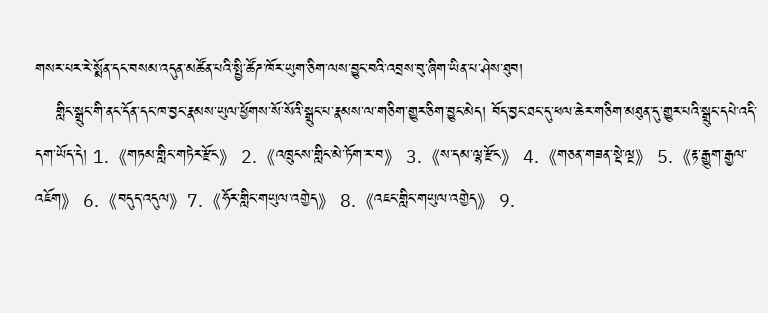གསར་པར་རེ་སྨོན་དང་བསམ་འདུན་མཚོན་པའི་སྤྱི་ཚོཌ་ཁོར་ཡུག་ཅིག་ལས་བྱུང་བའི་འབྲས་བུ་ཞིག་ཡིན་པ་ཤེས་ཐུབ།
    གླིང་སྒྲུང་གི་ནང་དོན་དང་ཁ་བྱང་རྣམས་ཡུལ་ཕྱོགས་སོ་སོའི་སྒྲུང་པ་རྣམས་ལ་གཅིག་གྱུར་ཅིག་བྱུང་མེད། བོད་བྱང་ཐང་དུ་ཕལ་ཆེར་གཅིག་མཐུན་དུ་གྱུར་པའི་སྒྲུང་དཔེ་འདི་དག་ཡོད་དེ། 1.《གཏམ་གླིང་གཏེར་རྫོང》 2.《འཁྲུངས་གླིང་མེ་ཏོག་ར་བ》 3.《ས་དམ་ལྷ་རྫོང》 4.《གཅན་གཟན་སྡེ་ལྔ》 5.《རྟ་རྒྱུག་རྒྱལ་འཇོག》 6.《བདུད་འདུལ》7.《ཧོར་གླིང་གཡུལ་འགྱེད》 8.《འཇང་གླིང་གཡུལ་འགྱེད》 9.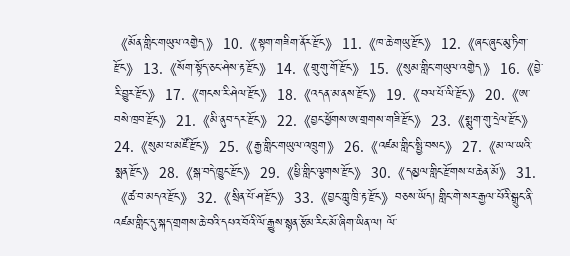《མོན་གླིང་གཡུལ་འགྱེད》 10.《སྟག་གཟིག་ནོར་རྫོང》 11.《ཁ་ཆེ་གཡུ་རྫོང》 12.《ཞང་ཞུང་མུ་ཏིག་རྫོང》 13.《སོག་སྟོད་ཅང་ཤེས་རྟ་རྫོང》 14.《གྲུ་གུ་གོ་རྫོང》 15.《སུམ་གླིང་གཡུལ་འགྱེད》 16.《བྱེ་རི་བྱུར་རྫོང》 17.《གངས་རི་ཤེལ་རྫོང》 18.《འདན་མ་ནས་རྫོང》 19.《བལ་པོ་ལི་རྫོང》 20.《ཨ་བསེ་ཁྲབ་རྫོང》 21.《མི་ནུབ་དར་རྫོང》 22.《བྱང་ཕྱོགས་ཨ་གྲགས་གཟི་རྫོང》 23.《སྨུག་གུ་དྲེལ་རྫོང》 24.《སུམ་པ་མཛོ་རྫོང》 25.《རྒྱ་གླིང་གཡུལ་འཁྲུག》 26.《འཛམ་གླིང་སྤྱི་བསང》 27.《མ་ལ་ཡའི་སྨན་རྫོང》 28.《སྒ་བདེ་ཁྱུང་རྫོང》 29.《ཕྱི་གླིང་ལྕགས་རྫོང》 30.《དམྱལ་གླིང་རྫོགས་པ་ཆེན་མོ》 31.《ཚ་བ་མདའ་རྫོང》 32.《སྲིན་པོ་ཤ་རྫོང》 33.《བྱང་ཀླུ་ཁྲི་རྟ་རྫོང》བཅས་ཡོད། གླིང་གེ་སར་རྒྱལ་པོའི་སྒྲུང་ནི་འཛམ་གླིང་དུ་སྐད་གྲགས་ཆེ་བའི་དཔའ་བོའི་ལོ་རྒྱུས་སྙན་རྩོམ་རིང་མོ་ཞིག་ཡིན་ལ། ལོ་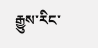རྒྱུས་རིང་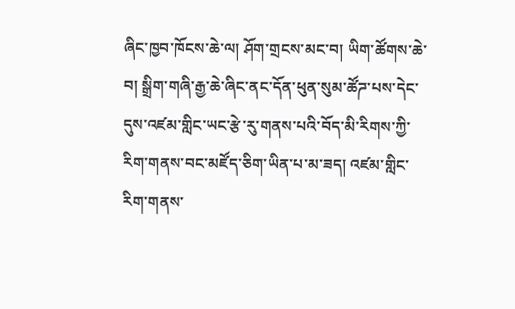ཞིང་ཁྱབ་ཁོངས་ཆེ་ལ། ཤོག་གྲངས་མང་བ། ཡིག་ཚོགས་ཆེ་བ། སྒྲིག་གཞི་རྒྱ་ཆེ་ཞིང་ནང་དོན་ཕུན་སུམ་ཚོཌ་པས་དེང་དུས་འཛམ་གླིང་ཡང་རྩེ་རུ་གནས་པའི་བོད་མི་རིགས་ཀྱི་རིག་གནས་བང་མཛོད་ཅིག་ཡིན་པ་མ་ཟད། འཛམ་གླིང་རིག་གནས་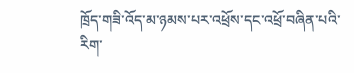ཁྲོད་གཟི་འོད་མ་ཉམས་པར་འཕྲོས་དང་འཕྲོ་བཞིན་པའི་རིག་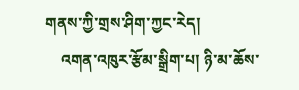གནས་ཀྱི་གྲས་ཤིག་ཀྱང་རེད།
    འགན་འཁུར་རྩོམ་སྒྲིག་པ། ཉི་མ་ཆོས་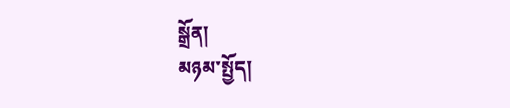སྒྲོན།
མཉམ་སྤྱོད།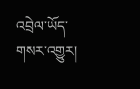འབྲེལ་ཡོད་གསར་འགྱུར།